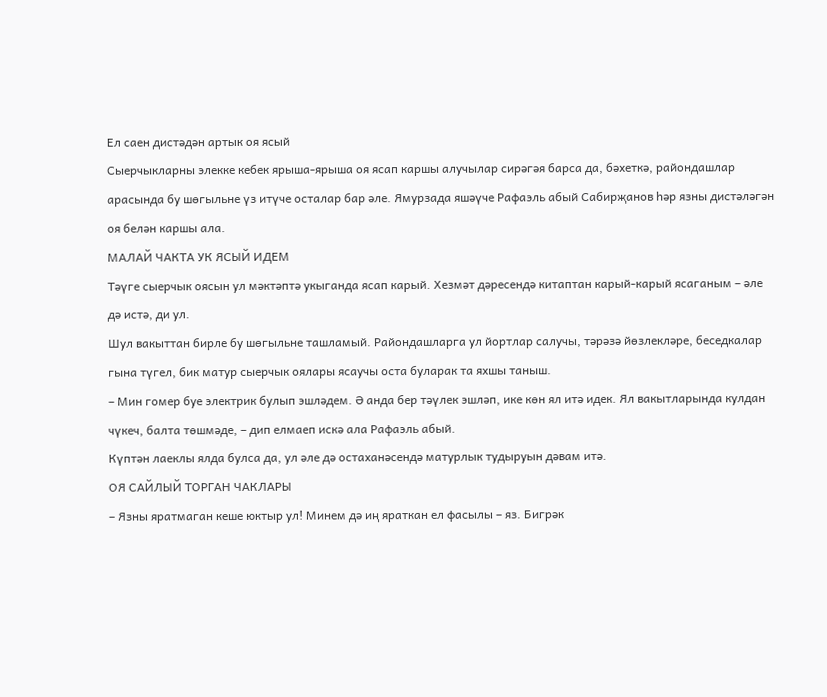Ел саен дистәдән артык оя ясый
Сыерчыкларны элекке кебек ярыша-ярыша оя ясап каршы алучылар сирәгәя барса да, бәхеткә, райондашлар арасында бу шөгыльне үз итүче осталар бар әле. Ямурзада яшәүче Рафаэль абый Сабирҗанов һәр язны дистәләгән оя белән каршы ала.
МАЛАЙ ЧАКТА УК ЯСЫЙ ИДЕМ
Тәүге сыерчык оясын ул мәктәптә укыганда ясап карый. Хезмәт дәресендә китаптан карый-карый ясаганым – әле дә истә, ди ул.
Шул вакыттан бирле бу шөгыльне ташламый. Райондашларга ул йортлар салучы, тәрәзә йөзлекләре, беседкалар гына түгел, бик матур сыерчык оялары ясаучы оста буларак та яхшы таныш.
– Мин гомер буе электрик булып эшләдем. Ә анда бер тәүлек эшләп, ике көн ял итә идек. Ял вакытларында кулдан чүкеч, балта төшмәде, – дип елмаеп искә ала Рафаэль абый.
Күптән лаеклы ялда булса да, ул әле дә остаханәсендә матурлык тудыруын дәвам итә.
ОЯ САЙЛЫЙ ТОРГАН ЧАКЛАРЫ
– Язны яратмаган кеше юктыр ул! Минем дә иң яраткан ел фасылы – яз. Бигрәк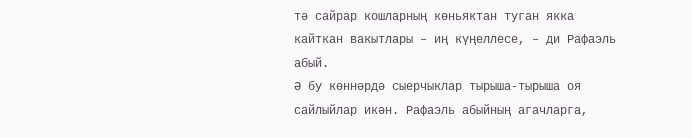тә сайрар кошларның көньяктан туган якка кайткан вакытлары – иң күңеллесе, – ди Рафаэль абый.
Ә бу көннәрдә сыерчыклар тырыша-тырыша оя сайлыйлар икән. Рафаэль абыйның агачларга,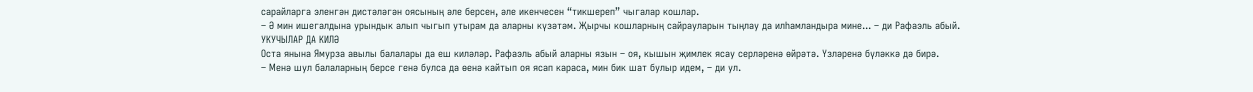сарайларга эленгән дистәләгән оясының әле берсен, әле икенчесен “тикшереп” чыгалар кошлар.
– Ә мин ишегалдына урындык алып чыгып утырам да аларны күзәтәм. Җырчы кошларның сайрауларын тыңлау да илһамландыра мине... – ди Рафаэль абый.
УКУЧЫЛАР ДА КИЛӘ
Оста янына Ямурза авылы балалары да еш киләләр. Рафаэль абый аларны язын – оя, кышын җимлек ясау серләренә өйрәтә. Үзләренә бүләккә дә бирә.
– Менә шул балаларның берсе генә булса да өенә кайтып оя ясап караса, мин бик шат булыр идем, – ди ул.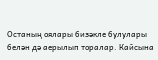Останың оялары бизәкле булулары белән дә аерылып торалар. Кайсына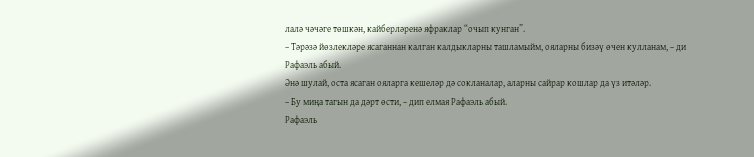лалә чәчәге төшкән, кайберләренә яфраклар “очып кунган”.
– Тәрәзә йөзлекләре ясаганнан калган калдыкларны ташламыйм, ояларны бизәү өчен кулланам, – ди Рафаэль абый.
Әнә шулай, оста ясаган ояларга кешеләр дә сокланалар, аларны сайрар кошлар да үз итәләр.
– Бу миңа тагын да дәрт өсти, – дип елмая Рафаэль абый.
Рафаэль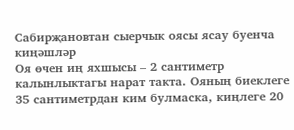Сабирҗановтан сыерчык оясы ясау буенча киңәшләр
Оя өчен иң яхшысы – 2 сантиметр калынлыктагы нарат такта. Ояның биеклеге 35 сантиметрдан ким булмаска, киңлеге 20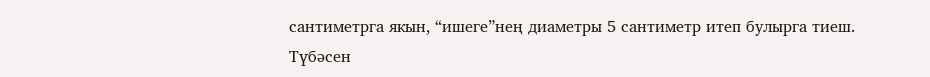сантиметрга якын, “ишеге”нең диаметры 5 сантиметр итеп булырга тиеш. Түбәсен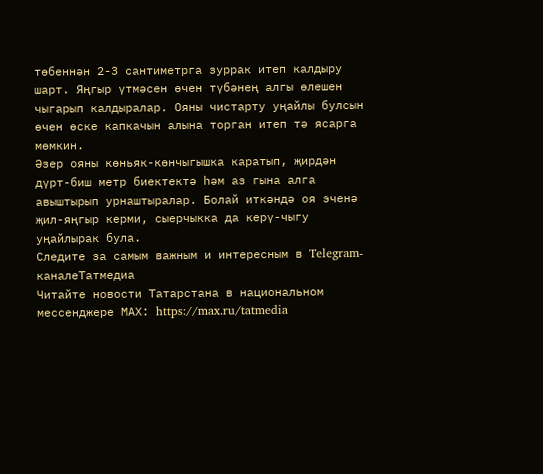төбеннән 2-3 сантиметрга зуррак итеп калдыру шарт. Яңгыр үтмәсен өчен түбәнең алгы өлешен чыгарып калдыралар. Ояны чистарту уңайлы булсын өчен өске капкачын алына торган итеп тә ясарга мөмкин.
Әзер ояны көньяк-көнчыгышка каратып, җирдән дүрт-биш метр биектектә һәм аз гына алга авыштырып урнаштыралар. Болай иткәндә оя эченә җил-яңгыр керми, сыерчыкка да керү-чыгу уңайлырак була.
Следите за самым важным и интересным в Telegram-каналеТатмедиа
Читайте новости Татарстана в национальном мессенджере MАХ: https://max.ru/tatmedia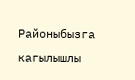Районыбызга кагылышлы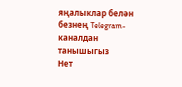яңалыклар белән безнең Telegram-каналдан танышыгыз
Нет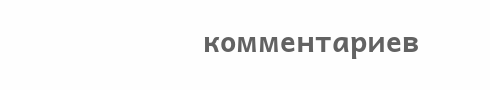комментариев